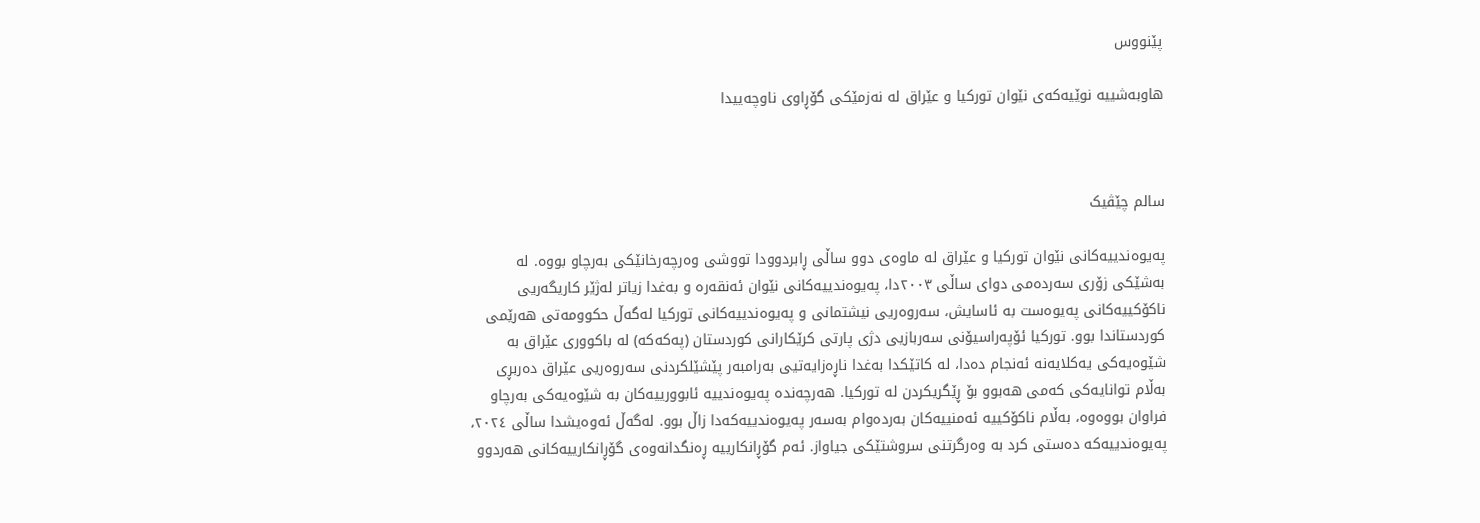پێنووس

هاوبەشییە نوێیەکەی نێوان تورکیا و عێراق لە نەزمێکی گۆڕاوی ناوچەییدا



سالم چێڤیک

پەیوەندییەکانی نێوان تورکیا و عێراق لە ماوەی دوو ساڵی ڕابردوودا تووشی وەرچەرخانێکی بەرچاو بووه‌‌. لە بەشێکی زۆری سەردەمی دوای ساڵی ٢٠٠٣دا، پەیوەندییەکانی نێوان ئەنقەرە و بەغدا زیاتر لەژێر کاریگەریی ناکۆکییەکانی پەیوەست بە ئاسایش، سەروەریی نیشتمانی و پەیوەندییەکانی تورکیا لەگەڵ حکوومەتی هەرێمی کوردستاندا بوو. تورکیا ئۆپەراسیۆنی سەربازیی دژی پارتی کرێکارانی کوردستان (پەکەکە) لە باکووری عێراق بە شێوەیەکی یەکلایه‌نە ئەنجام دەدا، لە کاتێکدا بەغدا ناڕەزایەتیی بەرامبەر پێشێلکردنی سەروەریی عێراق دەربڕی بەڵام توانایەکی کەمی هەبوو بۆ ڕێگریکردن لە تورکیا. هەرچەندە پەیوەندییە ئابوورییەکان بە شێوەیەکی بەرچاو فراوان بووه‌وه‌، بەڵام ناکۆکییە ئەمنییەکان بەردەوام بەسەر پەیوەندییەکەدا زاڵ بوو. له‌گه‌ڵ ئه‌وه‌یشدا ساڵی ٢٠٢٤، پەیوەندییەکە دەستی کرد بە وەرگرتنی سروشتێکی جیاواز. ئەم گۆڕانکارییە ڕەنگدانەوەی گۆڕانکارییەکانی هەردوو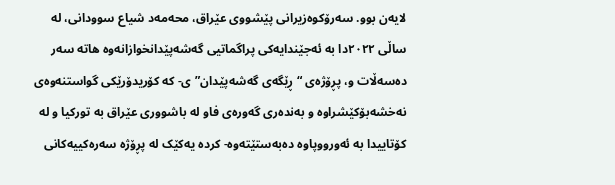لایەن بوو. سەرۆکوەزیرانی پێشووی عێراق، محەمەد شیاع سوودانی، لە ساڵی ٢٠٢٢دا بە ئەجێندایەکی پراگماتیی گەشەپێدانخوازانەوە هاتە سەر دەسەڵات و، پڕۆژەی “ڕێگەی گەشەپێدان”ی- کە کۆریدۆرێکی گواستنەوەی نەخشەبۆکێشراوە و بەندەری گەورەی فاو لە باشووری عێراق بە تورکیا و لە کۆتاییدا بە ئەورووپاوە دەبەستێتەوە- کردە یەکێک لە پڕۆژە سەرەکییەکانی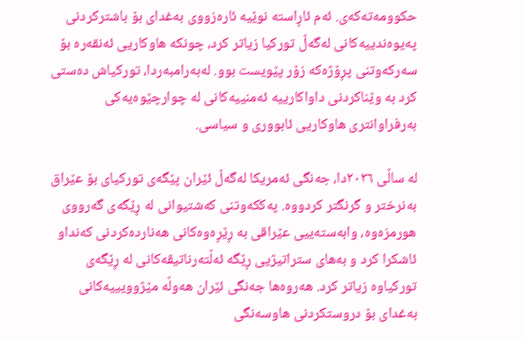حکوومەتەکەی. ئەم ئاڕاستە نوێیە ئارەزووی بەغدای بۆ باشترکردنی پەیوەندییەکانی لەگەڵ تورکیا زیاتر کرد، چونکە هاوکاریی ئەنقەرە بۆ سەرکەوتنی پڕۆژەکە زۆر پێویست بوو. لەبەرامبەردا، تورکیاش دەستی کرد بە وێناکردنی داواکارییە ئەمنییەکانی لە چوارچێوەیەکی بەرفراوانتری هاوکاریی ئابووری و سیاسی.

لە ساڵی ٢٠٢٦دا، جه‌نگی ئەمریکا لەگەڵ ئێران پێگەی تورکیای بۆ عێراق بەنرختر و گرنگتر کردووە. پەککەوتنی کەشتیوانی لە ڕێگەی گه‌رووی هورمزەوە، وابەستەییی عێراقی بە ڕێڕەوەکانی هەناردەکردنی کەنداو ئاشکرا کرد و بەهای ستراتیژیی ڕێگە ئەڵتەرناتیڤەکانی لە ڕێگەی تورکیاوە زیاتر کرد. هەروەها جه‌نگی ئێران هەوڵە مێژوویییەکانی بەغدای بۆ دروستکردنی هاوسەنگی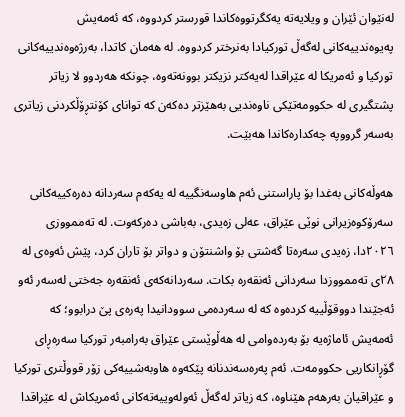لەنێوان ئێران و ویلایەتە یەکگرتووەکاندا قورستر کردووە، کە ئەمەیش پەیوەندییەکانی لەگەڵ تورکیادا بەنرختر کردووە. لە هەمان کاتدا، بەرژەوەندییەکانی تورکیا و ئەمریکا لە عێراقدا له‌یه‌كتر نزیکتر بوونەتەوە، چونکە هەردوو لا زیاتر پشتگیری لە حکوومەتێکی ناوەندیی بەهێزتر دەکەن کە توانای کۆنتڕۆڵکردنی زیاتری بەسەر گرووپە چەکدارەکاندا هەبێت.

هەوڵەکانی بەغدا بۆ پاراستنی ئەم هاوسەنگییە لە یەکەم سەردانە دەرەکییەکانی سەرۆکوەزیرانی نوێی عێراق، عەلی زەیدی، بەباشی دەرکەوت. لە تەممووزی ٢٠٢٦دا، زەیدی سەرەتا گەشتی بۆ واشنتۆن و دواتر بۆ تاران کرد، پێش ئەوەی لە ٢٨ی تەممووزدا سەردانی ئەنقەرە بکات. سەردانەکەی ئەنقەرە جەختی لەسەر ئەو ئەجێندا دووقۆڵییە کردەوە کە لە سەردەمی سوودانیدا پەرەی پێ درابوو؛ کە ئەمەیش ئاماژەیە بۆ بەردەوامی لە هەڵوێستی عێراق بەرامبەر تورکیا سەرەڕای گۆڕانکاریی حکوومەت. ئەم پەرەسەندنانه پێکەوە هاوبەشییەکی زۆر قووڵتری تورکیا و عێراقیان بەرهەم هێناوە، کە زیاتر لەگەڵ ئەولەوییەتەکانی ئەمریکاش لە عێراقدا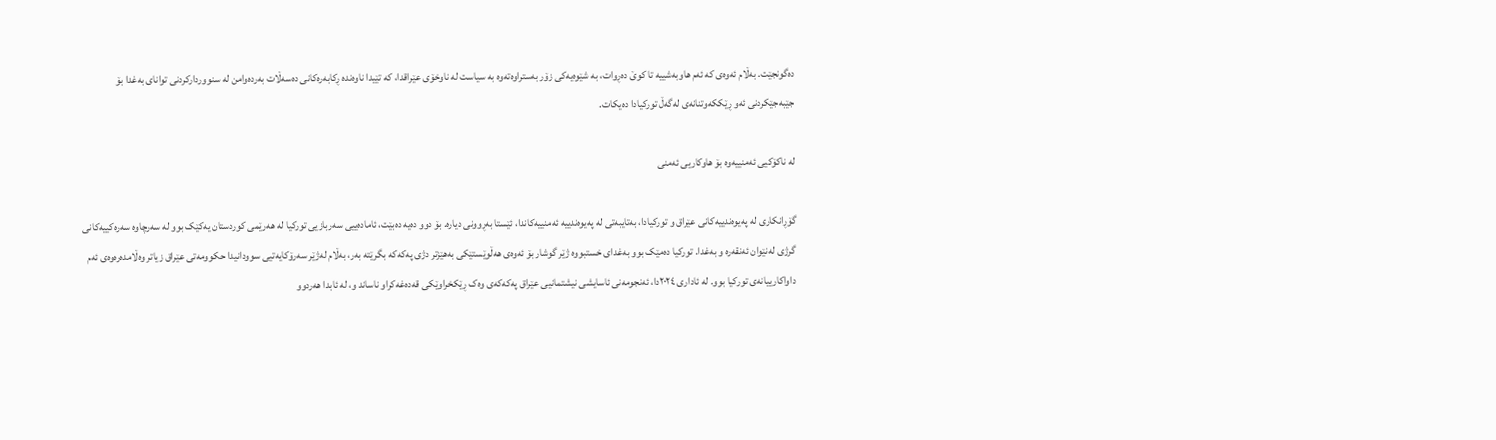دەگونجێت. بەڵام ئەوەی کە ئەم هاوبەشییە تا کوێ دەڕوات، بە شێوەیەکی زۆر بەستراوەتەوە بە سیاست لە ناوخۆی عێراقدا، کە تێیدا ناوەندە ڕکابەرەکانی دەسەڵات بەردەوامن لە سنووردارکردنی توانای بەغدا بۆ جێبەجێکردنی ئەو ڕێککەوتنانەی لەگەڵ تورکیادا دەیکات.

لە ناکۆکیی ئەمنییەوە بۆ هاوکاریی ئەمنی

گۆڕانکاری لە پەیوەندییەکانی عێراق و تورکیادا، بەتایبەتی لە پەیوەندییە ئەمنییەکاندا، ئێستا بەڕوونی دیارە. بۆ دوو دەیە دەبێت، ئامادەییی سەربازیی تورکیا لە هەرێمی کوردستان یەکێک بوو لە سەرچاوە سەرەکییەکانی گرژی لەنێوان ئەنقەرە و بەغدا. تورکیا دەمێک بوو بەغدای خستبووە ژێر گوشار بۆ ئەوەی هەڵوێستێکی بەهێزتر دژی پەکەکە بگرێتە بەر، بەڵام لەژێر سەرۆکایەتیی سوودانیدا حکوومەتی عێراق زیاتر وەڵامدەرەوەی ئەم داواکارییانەی تورکیا بوو. لە ئاداری ٢٠٢٤دا، ئەنجومەنی ئاسایشی نیشتمانیی عێراق پەکەکەی وەک ڕێکخراوێکی قەدەغەکراو ناساند و، لە ئابدا هەردوو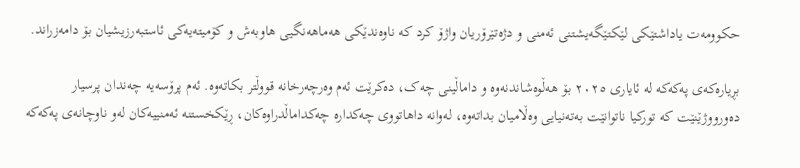حکوومەت یاداشتێکی لێکتێگەیشتنی ئەمنی و دژەتێرۆریان واژۆ کرد کە ناوەندێکی هەماهەنگیی هاوبەش و کۆمیتەیەکی ئاستبەرزیشیان بۆ دامەزراند.

بڕیارەکەی پەکەکە لە ئایاری ٢٠٢٥ بۆ هەڵوەشاندنەوە و داماڵینی چەک، دەکرێت ئەم وەرچەرخانە قووڵتر بکاتەوە. ئەم پرۆسەیە چەندان پرسیار دەورووژێنێت کە تورکیا ناتوانێت بەتەنیایی وەڵامیان بداتەوە، لەوانە داهاتووی چەکدارە چەکداماڵدراوەکان، ڕێکخستنە ئەمنییەکان لەو ناوچانەی پەکەکە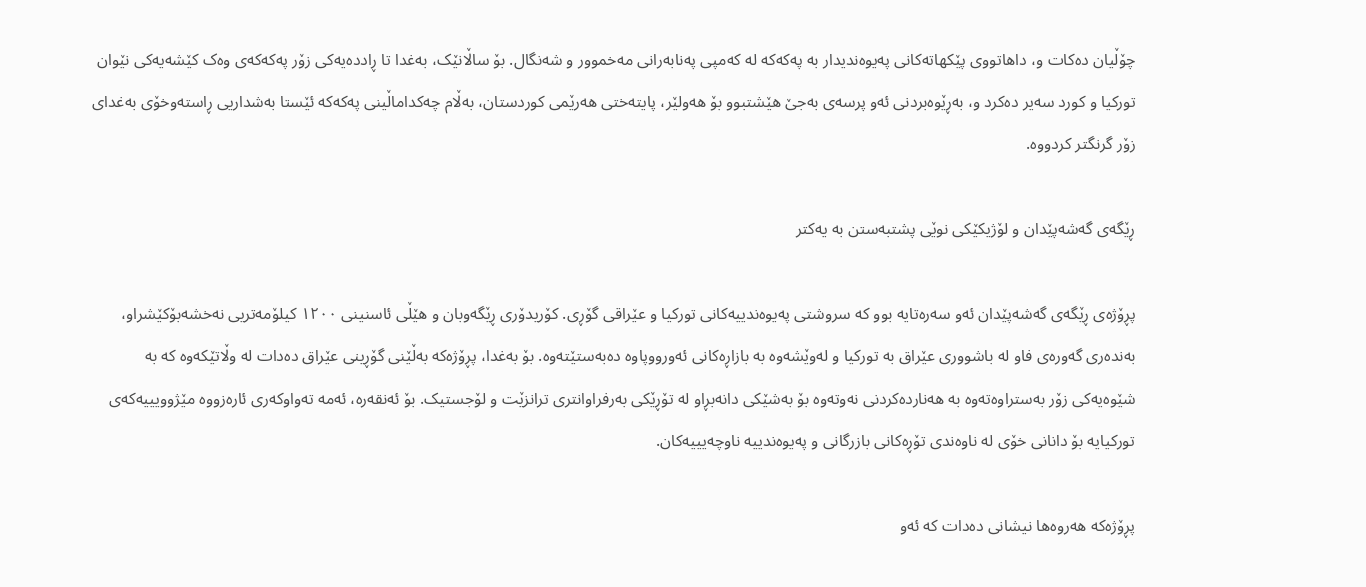چۆڵیان دەکات و، داهاتووی پێکهاتەکانی پەیوەندیدار بە پەکەکە لە کەمپی پەنابەرانی مەخموور و شەنگال. بۆ ساڵانێک، بەغدا تا ڕاددەیەکی زۆر پەکەکەی وەک کێشەیەکی نێوان تورکیا و کورد سەیر دەکرد و، بەڕێوەبردنی ئەو پرسەی بەجێ هێشتبوو بۆ هەولێر، پایته‌ختی هه‌رێمی كوردستان، بەڵام چەکداماڵینی پەکەکە ئێستا بەشداریی ڕاستەوخۆی بەغدای زۆر گرنگتر کردووە.

ڕێگەی گەشەپێدان و لۆژیکێکی نوێی پشتبەستن به‌ یەکتر

پڕۆژەی ڕێگەی گەشەپێدان ئەو سەرەتایە بوو کە سروشتی پەیوەندییەکانی تورکیا و عێراقی گۆڕی. کۆریدۆری ڕێگەوبان و هێڵی ئاسنینی ١٢٠٠ کیلۆمەتریی نەخشەبۆکێشراو، بەندەری گەورەی فاو لە باشووری عێراق بە تورکیا و لەوێشەوە بە بازاڕەکانی ئەورووپاوە دەبەستێتەوە. بۆ بەغدا، پڕۆژەکە بەڵێنی گۆڕینی عێراق دەدات لە وڵاتێکەوە کە بە شێوەیەکی زۆر بەستراوەتەوە بە هەناردەکردنی نەوتەوە بۆ بەشێکی دانەبڕاو لە تۆڕێکی بەرفراوانتری ترانزێت و لۆجستیک. بۆ ئەنقەرە، ئەمە تەواوکەری ئارەزووە مێژوویییەکەی تورکیایە بۆ دانانی خۆی لە ناوەندی تۆڕەکانی بازرگانی و پەیوەندییە ناوچەیییەکان.

پڕۆژەکە هەروەها نیشانی دەدات کە ئەو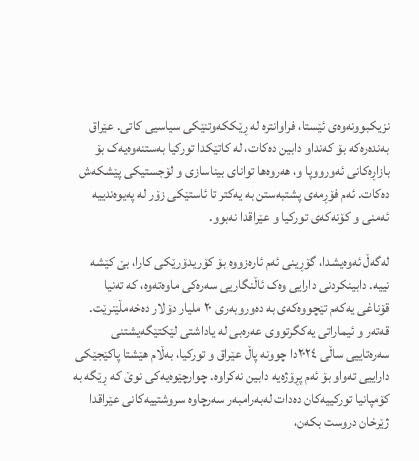نزیکبوونەوەی ئێستا، فراوانترە لە ڕێککەوتنێکی سیاسیی کاتی. عێراق بەندەرەکە بۆ کەنداو دابین دەکات، لە کاتێکدا تورکیا بەستنەوەیەک بۆ بازاڕەکانی ئەورووپا و، هەروەها توانای بیناسازی و لۆجستیکی پێشکەش دەکات. ئەم فۆڕمەی پشتبەستن بە یەکتر تا ئاستێکی زۆر لە پەیوەندییە ئەمنی و کۆنەکەی تورکیا و عێراقدا نەبوو.

لەگەڵ ئەوەیشدا، گۆڕینی ئەم ئارەزووە بۆ کۆریدۆرێکی کارا، بێ کێشە نییە. دابینکردنی دارایی وەک ئاڵنگاریی سەرەکی ماوەتەوە، کە تەنیا قۆناغی یەکەم تێچووەکەی بە دەوروبەری ٢٠ ملیار دۆلار دەخەمڵێنرێت. قەتەر و ئیماراتی یەکگرتووی عەرەبی لە یاداشتی لێکتێگەیشتنی سەرەتاییی ساڵی ٢٠٢٤دا چوونە پاڵ عێراق و تورکیا، بەڵام هێشتا پاکێجێکی داراییی تەواو بۆ ئەم پڕۆژەیە دابین نەکراوە. چوارچێوەیەکی نوێ کە ڕێگە بە کۆمپانیا تورکییەکان دەدات لەبەرامبەر سەرچاوە سروشتییەکانی عێراقدا ژێرخان دروست بکەن،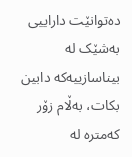دەتوانێت داراییی بەشێک لە بیناسازییەکە دابین بکات، بەڵام زۆر کەمترە لە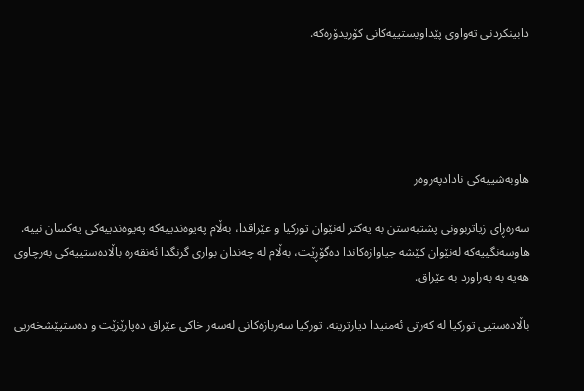دابینکردنی تەواوی پێداویستییەکانی کۆریدۆرەکە.





هاوبەشییەکی نادادپەروەر

سەرەڕای زیاتربوونی پشتبەستن بە یەکتر لەنێوان تورکیا و عێراقدا، بەڵام پەیوەندییەکە پەیوەندییەکی یەکسان نییە. هاوسەنگییەکە لەنێوان کێشە جیاوازەکاندا دەگۆڕێت، بەڵام لە چەندان بواری گرنگدا ئەنقەرە باڵادەستییەکی بەرچاوی هەیە بە بەراورد بە عێراق.

باڵادەستیی تورکیا لە کەرتی ئەمنیدا دیارترینە. تورکیا سەربازەکانی لەسەر خاکی عێراق دەپارێزێت و دەستپێشخەریی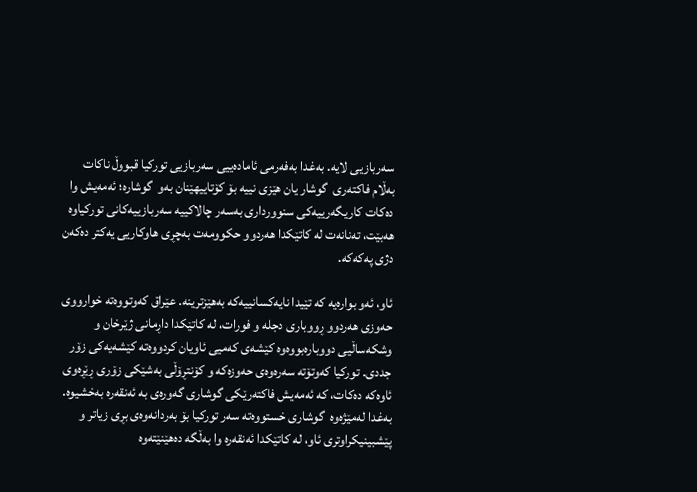سەربازیی لایە. بەغدا بەفەرمی ئامادەییی سەربازیی تورکیا قبووڵ ناکات بەڵام فاکتەری  گوشار یان هێزی نییە بۆ کۆتاییهێنان بەو  گوشارە؛ ئەمەیش وا دەکات کاریگەرییەکی سنوورداری بەسەر چالاکییە سەربازییەکانی تورکیاوە هەبێت، تەنانەت لە کاتێکدا هەردوو حکوومەت بەچڕی هاوکاریی یەکتر دەکەن دژی پەکەکە.

ئاو، ئەو بوارەیە کە تێیدا نایەکسانییەکە بەهێزترینە. عێراق کەوتووەتە خوارووی حەوزی هەردوو ڕووباری دجلە و فورات، لە کاتێکدا داڕمانی ژێرخان و وشکەساڵیی دووبارەبووەوە کێشەی کەمیی ئاویان کردووەتە کێشەیەکی زۆر جددی. تورکیا کەوتۆتە سەرەوەی حەوزەکە و کۆنتڕۆڵی بەشێکی زۆری ڕێڕەوی ئاوەکە دەکات، کە ئەمەیش فاکتەرێکی گوشاری گەورەی بە ئەنقەرە بەخشیوە. بەغدا لەمێژەوە  گوشاری خستووەتە سەر تورکیا بۆ بەردانەوەی بڕی زیاتر و پێشبینیکراوتری ئاو، لە کاتێکدا ئەنقەرە وا به‌ڵگه‌ ده‌هێنێته‌وه‌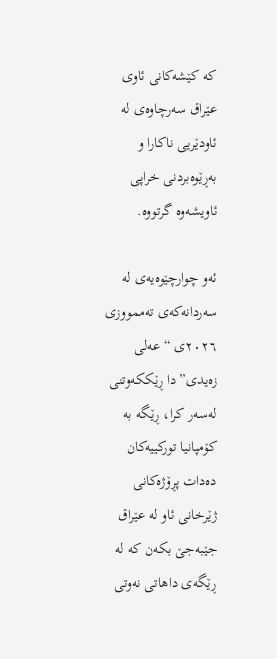کە کێشەکانی ئاوی عێراق سەرچاوەی لە ئاودێریی ناکارا و بەڕێوەبردنی خراپی ئاویشەوە گرتووە.

ئەو چوارچێوەیەی لە سەردانەکەی تەممووزی ٢٠٢٦ی “عەلی زەیدی”دا ڕێککەوتنی لەسەر کرا، ڕێگە بە کۆمپانیا تورکییەکان دەدات پڕۆژەکانی ژێرخانی ئاو لە عێراق جێبەجێ بکەن کە لە ڕێگەی داهاتی نەوتی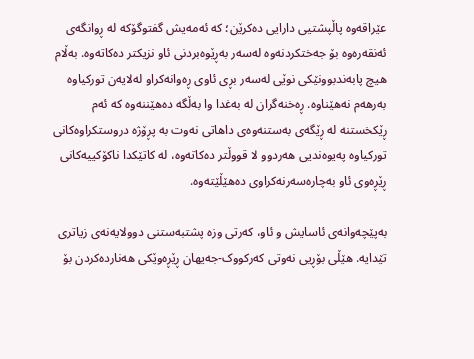عێراقەوە پاڵپشتیی دارایی دەکرێن؛ کە ئەمەیش گفتوگۆکە لە ڕوانگەی ئەنقەرەوە بۆ جەختکردنەوە لەسەر بەڕێوەبردنی ئاو نزیکتر دەکاتەوە. بەڵام هیچ پابەندبوونێکی نوێی لەسەر بڕی ئاوی ڕەوانەکراو لەلایەن تورکیاوە بەرهەم نەهێناوە. ڕەخنەگران لە بەغدا وا به‌ڵگه‌ ده‌هێننه‌وه‌ کە ئەم ڕێکخستنە لە ڕێگەی بەستنەوەی داهاتی نەوت بە پڕۆژە دروستکراوەکانی تورکیاوە پەیوەندیی هەردوو لا قووڵتر دەکاتەوە، لە کاتێکدا ناکۆکییەکانی ڕێڕەوی ئاو بەچارەسەرنەکراوی دەهێڵێتەوە.

بەپێچەوانەی ئاسایش و ئاو، کەرتی وزە پشتبەستنی دوولایەنەی زیاتری تێدایە. هێڵی بۆڕیی نەوتی کەرکووک-جەیهان ڕێڕەوێکی هەناردەکردن بۆ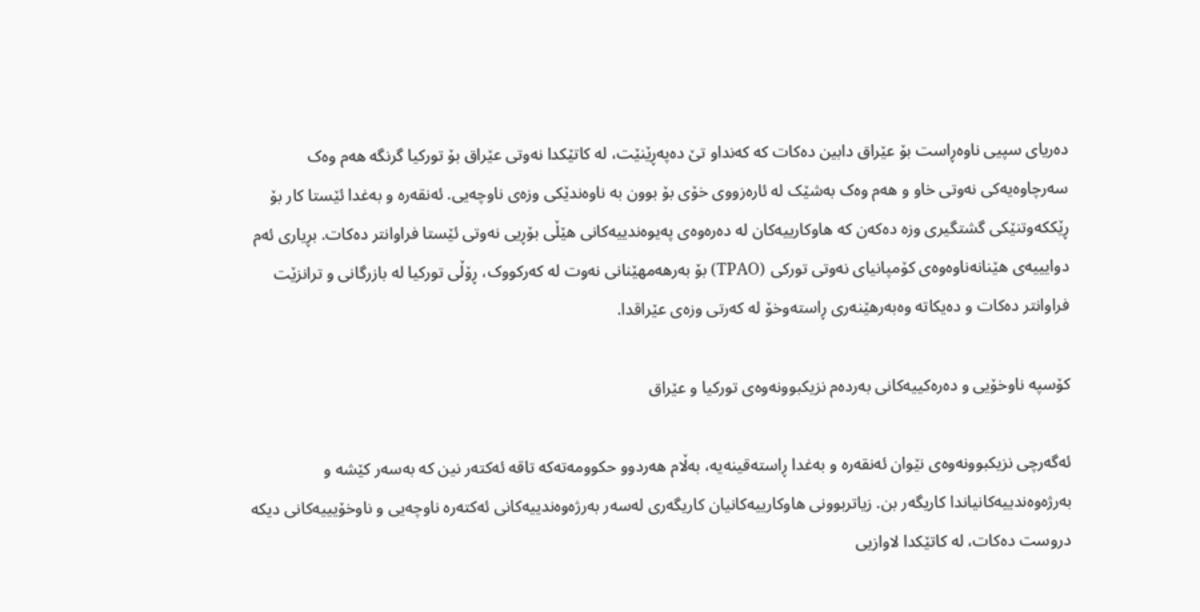دەریای سپیی ناوەڕاست بۆ عێراق دابین دەکات کە کەنداو تێ دەپەڕێنێت، لە کاتێکدا نەوتی عێراق بۆ تورکیا گرنگە هەم وەک سەرچاوەیەکی نەوتی خاو و هەم وەک بەشێک لە ئارەزووی خۆی بۆ بوون بە ناوەندێکی وزەی ناوچەیی. ئەنقەرە و بەغدا ئێستا کار بۆ ڕێککەوتنێکی گشتگیری وزە دەکەن کە هاوکارییەکان لە دەرەوەی پەیوەندییەکانی هێڵی بۆڕیی نەوتی ئێستا فراوانتر دەکات. بڕیاری ئەم دوایییەی هێنانەناوەوەی کۆمپانیای نەوتی تورکی (TPAO) بۆ بەرهەمهێنانی نەوت لە کەرکووک، ڕۆڵی تورکیا لە بازرگانی و ترانزێت فراوانتر دەکات و دەیکاتە وەبەرهێنەری ڕاستەوخۆ لە کەرتی وزەی عێراقدا.

کۆسپە ناوخۆیی و دەرەکییەکانی بەردەم نزیکبوونەوەی تورکیا و عێراق

ئەگەرچی نزیکبوونەوەی نێوان ئەنقەرە و بەغدا ڕاستەقینەیە، بەڵام هەردوو حکوومەتەکە تاقە ئەکتەر نین کە بەسەر کێشە و بەرژەوەندییەکانیاندا کاریگەر بن. زیاتربوونی هاوکارییەکانیان کاریگەری لەسەر بەرژەوەندییەکانی ئەکتەرە ناوچەیی و ناوخۆیییەکانی دیکە دروست دەکات، لە کاتێکدا لاوازیی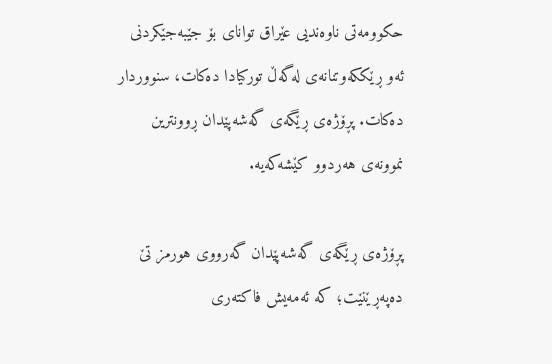حکوومەتی ناوەندیی عێراق توانای بۆ جێبەجێکردنی ئەو ڕێککەوتنانەی لەگەڵ تورکیادا دەکات، سنووردار دەکات. پڕۆژەی ڕێگەی گەشەپێدان ڕوونترین نموونەی هەردوو کێشەکەیە.

پڕۆژەی ڕێگەی گەشەپێدان گه‌رووی هورمز تێ دەپەڕێنێت؛ کە ئەمەیش فاکتەری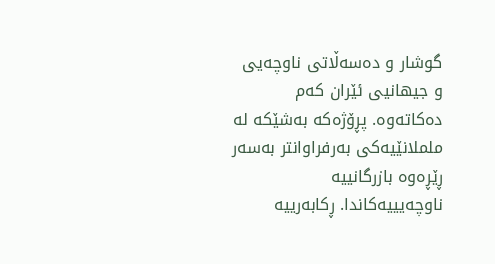گوشار و دەسەڵاتی ناوچەیی و جیهانیی ئێران کەم دەکاتەوە. پڕۆژەکە بەشێکە لە ململانێیەکی بەرفراوانتر بەسەر ڕێڕەوە بازرگانییە ناوچەیییەکاندا. ڕکابەرییە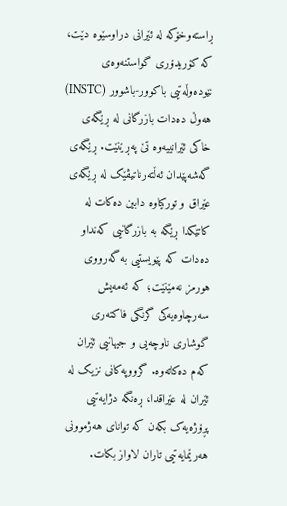ڕاستەوخۆکە لە ئێرانی دراوسێوە دێت، کە کۆریدۆری گواستنەوەی نێودەوڵەتیی باکوور-باشوور (INSTC) هەوڵ دەدات بازرگانی لە ڕێگەی خاکی ئێرانییەوە تێ پەڕێنێت. ڕێگەی گەشەپێدان ئه‌ڵتەرناتیڤێک لە ڕێگەی عێراق و تورکیاوە دابین دەکات لە کاتێکدا ڕێگە بە بازرگانیی کەنداو دەدات کە پێویستیی بە گه‌رووی هورمز نەمێنێت؛ کە ئەمەیش سەرچاوەیەکی گرنگی فاکتەری  گوشاری ناوچەیی و جیهانیی ئێران کەم دەکاتەوە. گرووپەکانی نزیک لە ئێران لە عێراقدا، ڕەنگە دژایەتیی پڕۆژەیەک بکەن کە توانای هەژموونی هه‌رێمایه‌تیی تاران لاواز بکات.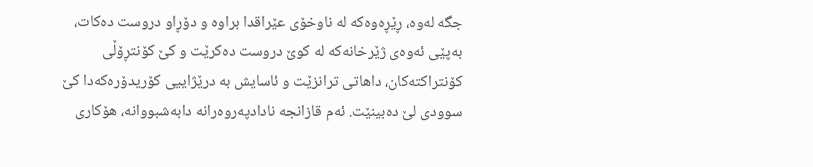جگە لەوە، ڕێڕەوەکە لە ناوخۆی عێراقدا براوە و دۆڕاو دروست دەکات، بەپێی ئەوەی ژێرخانەکە لە کوێ دروست دەکرێت و کێ کۆنتڕۆڵی کۆنتراکتەکان، داهاتی ترانزێت و ئاسایش بە درێژاییی کۆریدۆرەکەدا کێ سوودی لێ دەبینێت. ئەم قازانجە نادادپەروەرانە دابەشبووانە، هۆکاری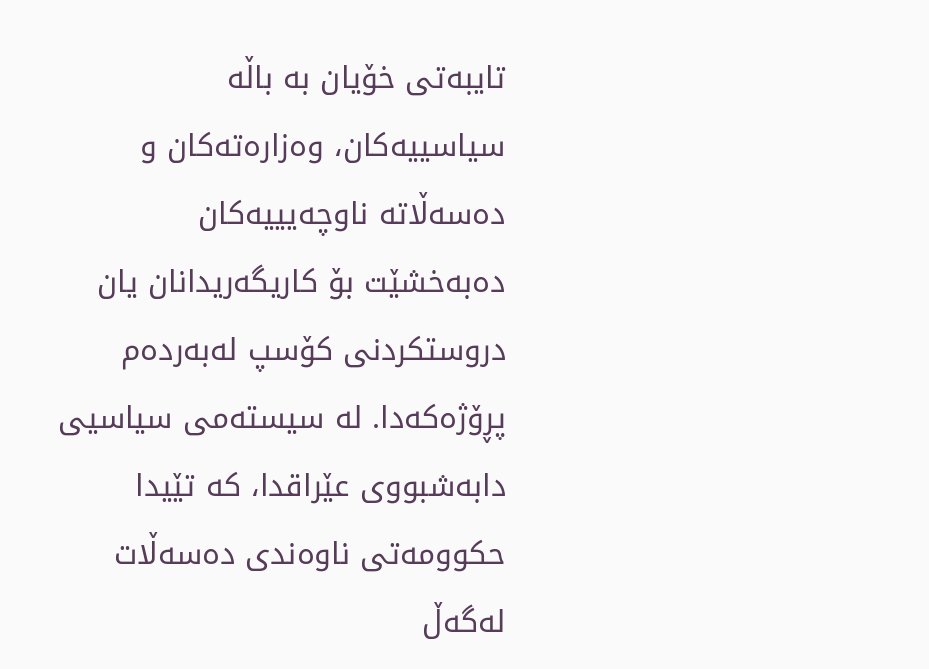تایبەتی خۆیان بە باڵە سیاسییەکان، وەزارەتەکان و دەسەڵاتە ناوچەیییەکان دەبەخشێت بۆ کاریگەریدانان یان دروستکردنی کۆسپ لەبەردەم پڕۆژەکەدا. لە سیستەمی سیاسیی دابەشبووی عێراقدا، کە تێیدا حکوومەتی ناوەندی دەسەڵات لەگەڵ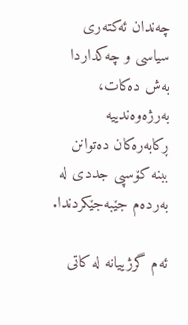چەندان ئەکتەری سیاسی و چەکداردا بەش دەکات، بەرژەوەندییە ڕکابەرەکان دەتوانن ببنە کۆسپی جددی لە بەردەم جێبەجێکردندا.

ئەم گرژییانە لە کاتی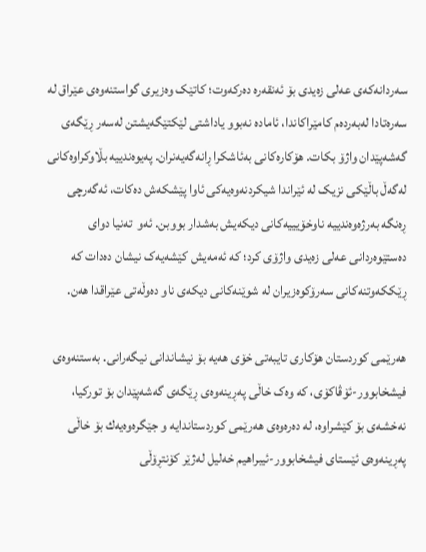سەردانەکەی عەلی زەیدی بۆ ئەنقەرە دەرکەوت؛ کاتێک وەزیری گواستنەوەی عێراق لە سەرەتادا لەبەردەم کامێراکاندا، ئامادە نەبوو یاداشتی لێکتێگەیشتن لەسەر ڕێگەی گەشەپێدان واژۆ بکات. هۆکارەکانی بەئاشکرا ڕانەگەیەنران. پەیوەندییە بڵاوکراوەکانی لەگەڵ باڵێکی نزیک لە ئێراندا شیکردنەوەیەکی ئاوا پێشکەش دەکات، ئەگەرچی ڕەنگە بەرژەوەندییە ناوخۆیییەکانی دیکەیش بەشدار بووبن. ئەو  تەنیا دوای دەستێوەردانی عەلی زەیدی واژۆی کرد؛ کە ئەمەیش کێشەیەک نیشان دەدات کە ڕێککەوتنەکانی سەرۆکوەزیران لە شوێنەکانی دیکەی ناو دەوڵەتی عێراقدا هەن.

هەرێمی کوردستان هۆکاری تایبەتی خۆی هەیە بۆ نیشاندانی نیگەرانی. بەستنەوەی فیشخابوور-ئۆڤاکۆی، کە وەک خاڵی پەڕینەوەی ڕێگەی گەشەپێدان بۆ تورکیا، نەخشەی بۆ کێشراوە، لە دەرەوەی هەرێمی کوردستاندایە و جێگره‌وه‌یه‌ك بۆ خاڵی پەڕینەوەی ئێستای فیشخابوور-ئیبراهیم خەلیل لەژێر کۆنتڕۆڵی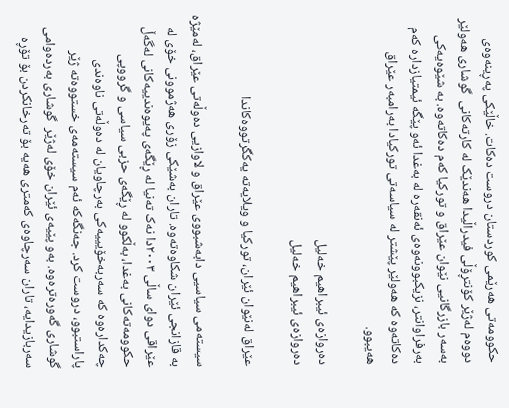حکوومەتی هەرێمی کوردستان دروست دەکات. خاڵێکی پەڕینەوەی دووەم لەژێر کۆنتڕۆڵی فیدراڵیدا هەندێک لە کارتەکانی  گوشاری هەولێر بەسەر بازرگانیی نێوان عێراق و تورکیا کەم دەکاتەوە. بە شێوەیەکی بەرفراوانتر، نزیکبوونەوەی ئەنقەرە لە بەغدا ئەو پێگە ئیمتیازدارە کەم دەکاتەوە کە هەولێر پێشتر لە سیاسەتی تورکیادا بەرامبەر عێراق هەیبوو.

دەروازەی ئیبراهیم خەلیل
دەروازەی ئیبراهیم خەلیل

عێراق لەنێوان ئێران، تورکیا و ویلایەتە یەکگرتووەکاندا

سیستەمی سیاسیی دابەشبووی عێراق و لاوازیی دەوڵەتی عێراق، لەمێژە بە قازانجی ئێران شکاوەتەوە. تاران بەشێکی زۆری هەژموونی خۆی لە عێراقی دوای ساڵی ٢٠٠٣دا نەک تەنیا لە ڕێگەی پەیوەندییەکانی لەگەڵ حکوومەتەکانی بەغدا، بەڵکوو لە ڕێگەی حزبی سیاسی و گرووپی چەکدارەوە کە سەربەخۆیییەکی بەرچاویان لە دەوڵەتی ناوەندی پاراستبوو، دروست کرد. جه‌نگەکە ئەم سیستەمەی خستووەتە ژێر  گوشاری گەورەترەوە. بەو پێیەی ئێران خۆی لەژێر  گوشاری بەردەوامی سەربازیدایە، تاران سەرچاوەی کەمتری هەیە بۆ تەرخانکردن بۆ تۆڕە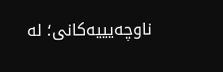ناوچەیییەکانی؛ لە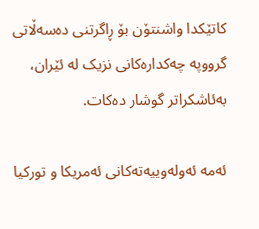کاتێکدا واشنتۆن بۆ ڕاگرتنی دەسەڵاتی گرووپە چەکدارەکانی نزیک لە ئێران، بەئاشکراتر گوشار دەکات.

ئەمە ئەولەوییەتەکانی ئەمریکا و تورکیا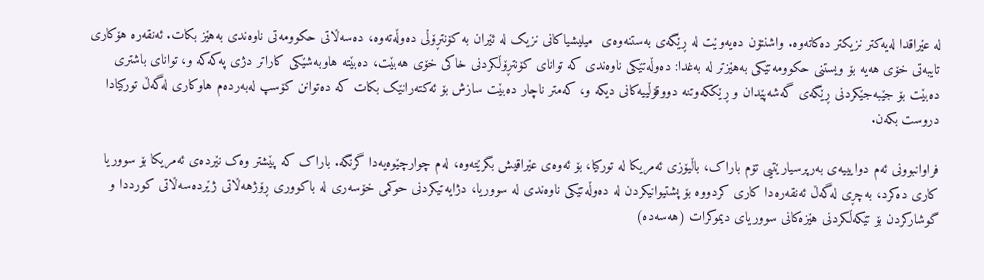لە عێراقدا لەیەکتر نزیکتر دەکاتەوە. واشنتۆن دەیەوێت لە ڕێگەی بەستنەوەی  میلیشیاکانی نزیک لە ئێران بە کۆنتڕۆڵی دەوڵەتەوە، دەسەڵاتی حکوومەتی ناوەندی بەهێز بکات. ئەنقەرە هۆکاری تایبەتی خۆی هەیە بۆ ویستنی حکوومەتێکی بەهێزتر لە بەغدا: دەوڵەتێکی ناوەندی کە توانای کۆنتڕۆڵکردنی خاکی خۆی هەبێت، دەبێتە هاوبەشێکی کاراتر دژی پەکەکە و، توانای باشتری دەبێت بۆ جێبەجێکردنی ڕێگەی گەشەپێدان و ڕێککەوتنە دووقۆڵییەکانی دیکە و، کەمتر ناچار دەبێت سازش بۆ ئەکتەرانێک بکات کە دەتوانن کۆسپ لەبەردەم هاوکاری لەگەڵ تورکیادا دروست بکەن.

فراوانبوونی ئەم دوایییەی بەرپرسیارێتیی تۆم باراک، باڵیۆزی ئەمریکا لە تورکیا، بۆ ئەوەی عێراقیش بگرێتەوە، لەم چوارچێوەیەدا گرنگە. باراک کە پێشتر وەک نێردەی ئەمریکا بۆ سووریا کاری دەکرد، بەچڕی لەگەڵ ئەنقەرەدا کاری کردووە بۆ پشتیوانیکردن لە دەوڵەتێکی ناوەندی لە سووریا، دژایەتیکردنی حوکمی خۆسەری لە باکووری ڕۆژهەڵاتی ژێردەسەڵاتی کورددا و گوشارکردن بۆ تێکەڵکردنی هێزەکانی سووریای دیموکرات (هەسەدە)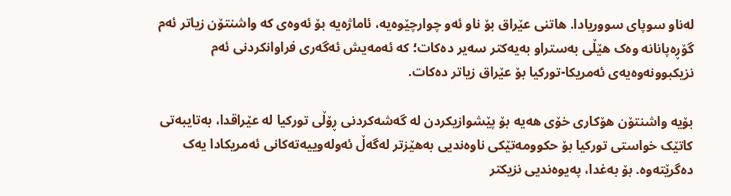لەناو سوپای سووریادا. هاتنی عێراق بۆ ناو ئەو چوارچێوەیە، ئاماژەیە بۆ ئەوەی کە واشنتۆن زیاتر ئەم گۆڕەپانا‌نە وەک هێڵی بەستراو بەیەکتر سەیر دەکات؛ کە ئەمەیش ئەگەری فراوانکردنی ئەم نزیکبوونەوەیەی ئەمریکا-تورکیا بۆ عێراق زیاتر دەکات.

بۆیە واشنتۆن هۆکاری خۆی هەیە بۆ پێشوازیکردن لە گەشەکردنی ڕۆڵی تورکیا لە عێراقدا، بەتایبەتی کاتێک خواستی تورکیا بۆ حکوومەتێکی ناوەندیی بەهێزتر لەگەڵ ئەولەوییەتەکانی ئەمریکادا یەک دەگرێتەوە. بۆ بەغدا، پەیوەندیی نزیکتر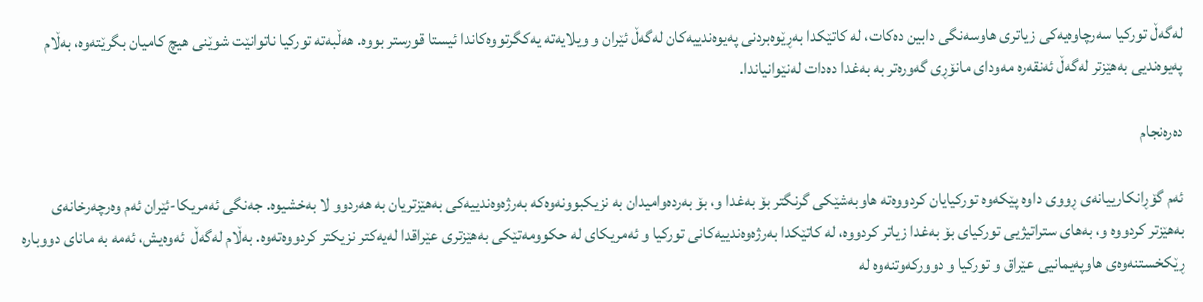لەگەڵ تورکیا سەرچاوەیەکی زیاتری هاوسەنگی دابین دەکات، لە کاتێکدا بەڕێوەبردنی پەیوەندییەکان لەگەڵ ئێران و ویلایەتە یەکگرتووەکاندا ئیستا قورستر بووە. هەڵبەتە تورکیا ناتوانێت شوێنی هیچ کامیان بگرێتەوە، بەڵام پەیوەندیی بەهێزتر لەگەڵ ئەنقەرە مەودای مانۆڕی گەورەتر بە بەغدا دەدات لەنێوانیاندا.

دەره‌نجام

ئەم گۆڕانکارییانەی ڕووی داوە پێکەوە تورکیایان کردووەتە هاوبەشێکی گرنگتر بۆ بەغدا و، بۆ بەردەوامیدان بە نزیکبوونەوەکە بەرژەوەندییەکی بەهێزتریان بە هەردوو لا بەخشیوە. جه‌نگی ئەمریکا-ئێران ئەم وەرچەرخانەی بەهێزتر کردووە و، بەهای ستراتیژیی تورکیای بۆ بەغدا زیاتر کردووە، لە کاتێکدا بەرژەوەندییەکانی تورکیا و ئەمریکای لە حکوومەتێکی بەهێزتری عێراقدا لەیەکتر نزیکتر کردووەتەوە. بەڵام لەگەڵ  ئەوەیش، ئەمە بە مانای دووبارە ڕێکخستنەوەی هاوپەیمانیی عێراق و تورکیا و دوورکەوتنەوە لە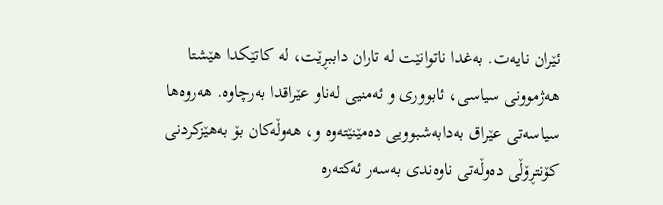ئێران نایەت. بەغدا ناتوانێت له‌ تاران داببڕێت، له‌ كاتێكدا هێشتا هەژموونی سیاسی، ئابووری و ئەمنیی لەناو عێراقدا به‌رچاوه‌. هەروەها سیاسەتی عێراق بەدابەشبوویی دەمێنێتەوە و، هەوڵەکان بۆ بەهێزکردنی کۆنتڕۆڵی دەوڵەتی ناوەندی بەسەر ئەکتەرە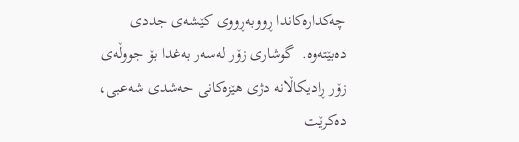چەکدارەکاندا ڕووبەڕووی کێشەی جددی دەبێتەوە.  گوشاری زۆر لەسەر بەغدا بۆ جووڵەی زۆر ڕادیکاڵانە دژی هێزەکانی حەشدی شەعبی، دەکرێت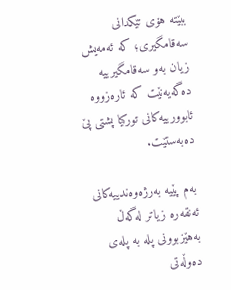ببێتە هۆی تێکدانی سەقامگیری؛ کە ئەمەیش زیان بەو سەقامگیرییە دەگەیه‌نێت کە ئارەزووە ئابوورییەکانی تورکیا پشتی پێ دەبەستێت.

بەم پێیە بەرژەوەندییەکانی ئەنقەرە زیاتر لەگەڵ بەهێزبوونی پلە بە پلەی دەوڵەتی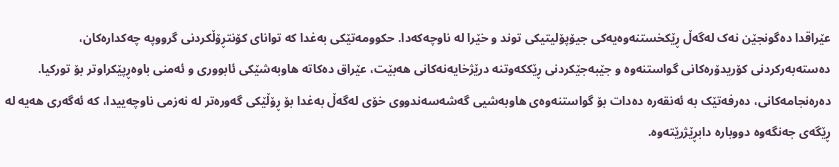عێراقدا دەگونجێن نەک لەگەڵ ڕێکخستنەوەیەکی جیۆپۆلیتیکی توند و خێرا لە ناوچەکەدا. حکوومەتێکی بەغدا کە توانای کۆنتڕۆڵکردنی گرووپە چەکدارەکان، دەستەبەرکردنی کۆریدۆرەکانی گواستنەوە و جێبەجێکردنی ڕێککەوتنە درێژخایەنەکانی هەبێت، عێراق دەکاتە هاوبەشێکی ئابووری و ئەمنی باوەڕپێکراوتر بۆ تورکیا. دەرەنجامەکانی، دەرفەتێک بە ئەنقەرە دەدات بۆ گواستنەوەی هاوبەشیی گەشەسەندووی خۆی لەگەڵ بەغدا بۆ ڕۆڵێکی گەورەتر لە نەزمی ناوچەییدا، کە ئەگەری هەیە لە ڕێگەی جه‌نگەوە دووبارە دابڕێژرێتەوە.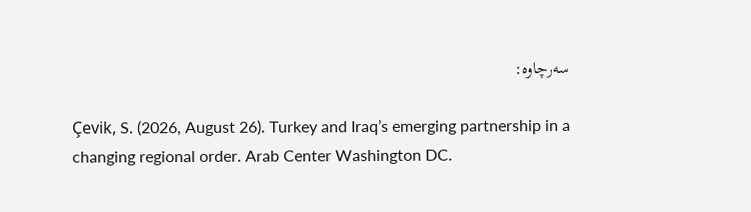سەرچاوە:

Çevik, S. (2026, August 26). Turkey and Iraq’s emerging partnership in a changing regional order. Arab Center Washington DC.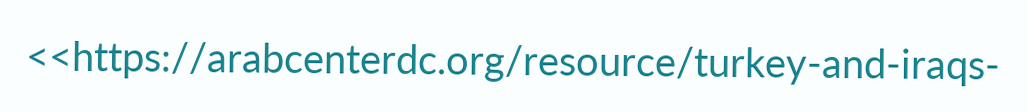<<https://arabcenterdc.org/resource/turkey-and-iraqs-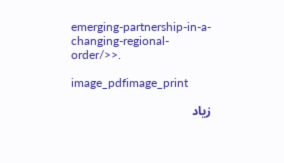emerging-partnership-in-a-changing-regional-order/>>.

image_pdfimage_print

زیاد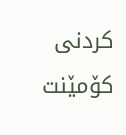کردنی کۆمێنت